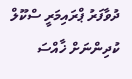ދުވާފަރު ޕްރައިމަރީ ސްކޫލް ކުދިންނަށް ޚާއްސަ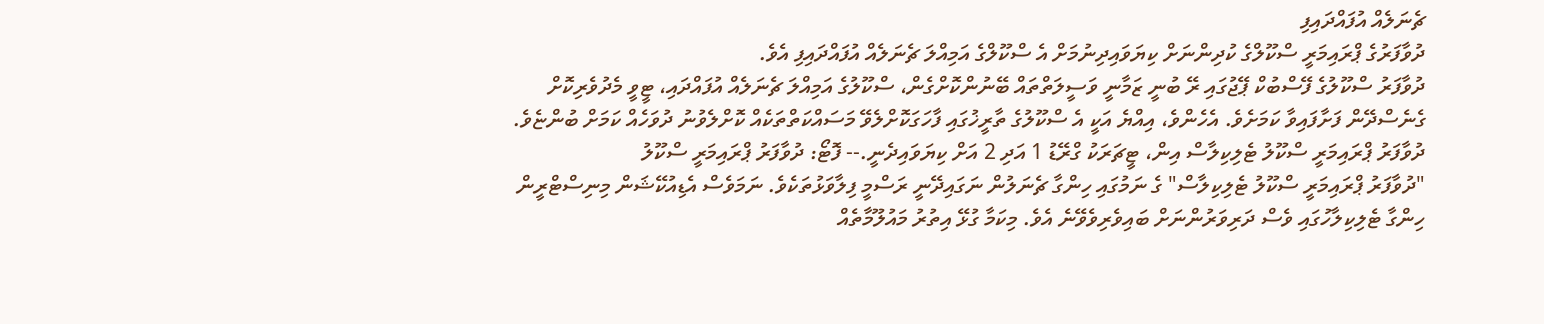ޗެނަލެއް އުފައްދައިފި
ދުވާފަރުގެ ޕްރައިމަރީ ސްކޫލްގެ ކުދިންނަށް ކިޔަވައިދިނުމަށް އެ ސްކޫލްގެ އަމިއްލަ ޗެނަލެއް އުފައްދައިފި އެވެ.
ދުވާފަރު ސްކޫލުގެ ފޭސްބުކް ޕޭޖުގައި ރޭ ބުނީ ޒަމާނީ ވަސީލަތްތައް ބޭނުންކޮށްގެން، ސްކޫލުގެ އަމިއްލަ ޗެނަލެއް އުފައްދައި، ޓީވީ މެދުވެރިކޮށް ގެނެސްދޭން ފަށާފައިވާ ކަމަށެވެ. އެހެންވެ، އިއްޔެ އަކީ އެ ސްކޫލުގެ ތާރީޚުގައި ފާހަގަކޮށްލެވޭ މަސައްކަތްތަކެއް ކޮށްލެވުނު ދުވަހެއް ކަމަށް ބުންޏެވެ.
ދުވާފަރު ޕްރައިމަރީ ސްކޫލު ޓެލިކިލާސް އިން، ޓީޗަރަކު ގްރޭޑު 1 އަދި 2 އަށް ކިޔަވައިދެނީ.-- ފޮޓޯ: ދުވާފަރު ޕްރައިމަރީ ސްކޫލު
"ދުވާފަރު ޕްރައިމަރީ ސްކޫލު ޓެލިކިލާސް" ގެ ނަމުގައި ހިންގާ ޗެނަލުން ނަގައިދޭނީ ރަސްމީ ފިލާވަޅުތަކެވެ. ނަމަވެސް އެޑިއުކޭޝަން މިނިސްޓްރީން ހިންގާ ޓެލިކިލާހުގައި ވެސް ދަރިވަރުންނަށް ބައިވެރިވެވޭނެ އެވެ. މިކަމާ ގުޅޭ އިތުރު މައުލޫމާތެއް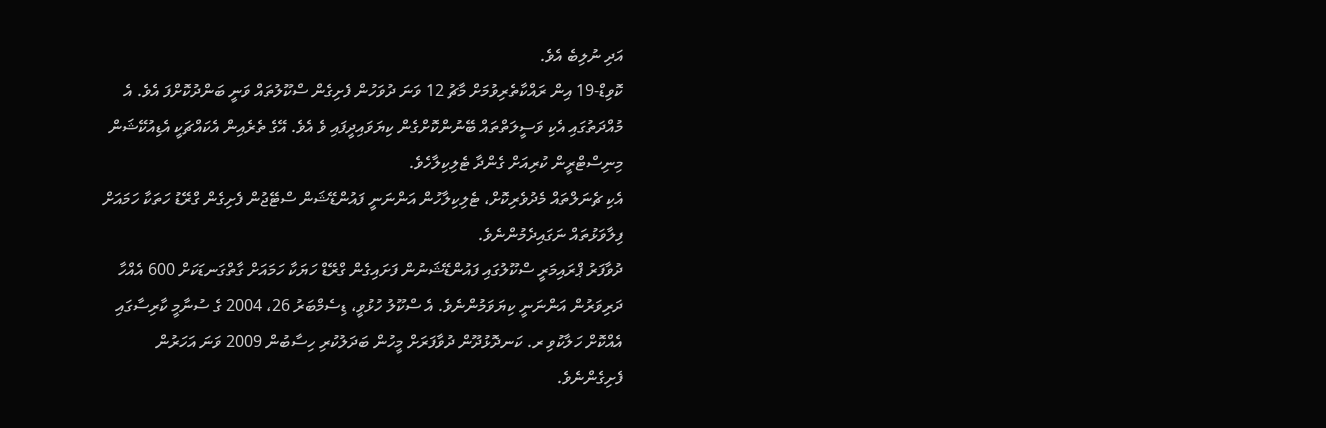އަދި ނުލިބެ އެވެ.
ކޮވިޑް-19 އިން ރައްކާތެރިވުމަށް މާޗު 12 ވަނަ ދުވަހުން ފެށިގެން ސްކޫލުތައް ވަނީ ބަންދުކޮށްފަ އެވެ. އެ މުއްދަތުގައި އެކި ވަސީލަތްތައް ބޭނުންކޮށްގެން ކިޔަވައިދީފައި ވެ އެވެ. އޭގެ ތެރެއިން އެކައްޗަކީ އެޑިއުކޭޝަން މިނިސްޓްރީން ކުރިއަށް ގެންދާ ޓެލިކިލާހެވެ.
އެކި ޗެނަލްތައް މެދުވެރިކޮށް، ޓެލިކިލާހުން އަންނަނީ ފައުންޑޭޝަން ސްޓޭޖުން ފެށިގެން ގްރޭޑު ހަތަކާ ހަމައަށް ފިލާވަޅުތައް ނަގައިދެމުންނެވެ.
ދުވާފަރު ޕްރައިމަރީ ސްކޫލުގައި ފައުންޑޭޝަނުން ފަށައިގެން ގްރޭޑް ހަޔަކާ ހަމައަށް ގާތްގަނޑަކަށް 600 އެއްހާ ދަރިވަރުން އަންނަނީ ކިޔަވަމުންނެވެ. އެ ސްކޫލު ހުޅުވީ، ޑިސެމްބަރު 26، 2004 ގެ ސުނާމީ ކާރިސާގައި އެއްކޮށް ހަލާކުވި ރ. ކަނދޮޅުދޫން ދުވާފަރަށް މީހުން ބަދަލުކުރި ހިސާބުން 2009 ވަނަ އަހަރުން ފެށިގެންނެވެ.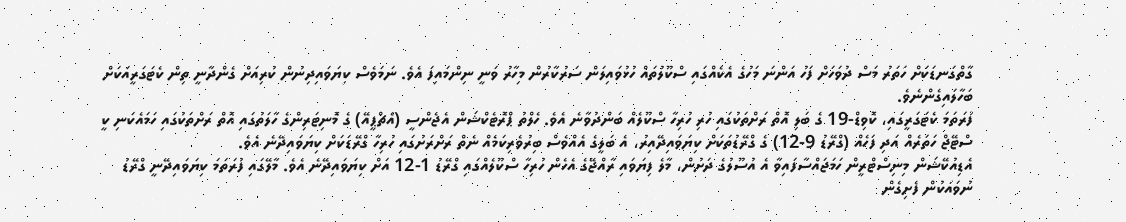ގާތްގަނޑަކަށް ހަތަރު މަސް ދުވަހަށް ފަހު އަންނަ މަހުގެ އެކެއްގައި ސްކޫލުތައް ހުޅުވައިލަން ސަރުކާރުން މިހާރު ވަނީ ނިންމައިފަ އެވެ. ނަމަވެސް ކިޔަވައިދިނުން ކުރިއަށް ގެންދާނީ ތިން ކެޓަގަރީއަކަށް ބަހާލައިގެންނެވެ.
ފުރަތަމަ ކެޓަގަރީގައި، ކޮވިޑް-19 ގެ ބަލި އޮތް ރަށްތަކުގައި ހުރި ހުރިހާ ސްކޫލެއް ބަންދުވާނެ އެވެ. ހެލްތު ޕްރޮޓެކްޝަން އެޖެންސީ (އެޗްޕީއޭ) ގެ މޮނިޓަރިންގެ ހާލަތުގައި އޮތް ރަށްތަކުގައި ހަމައެކަނި ކީ ސްޓޭޖް ހަތަރެއް އަދި ފަހެއް (ގްރޭޑު 9-12) ގެ ގްރޭޑުތަކަށް ކިޔަވައިދޭއިރު، އެ ބަލީގެ އެއްވެސް ބިރުވެރިކަމެއް ނެތް ރަށްރަށުގައި ހުރިހާ ގްރޭޑަކަށް ކިޔަވައިދޭނެ އެވެ.
އެޑިއުކޭޝަން މިނިސްޓްރީން ހަމަޖައްސާފައިވާ އެ އުސޫލުގެ ދަށުން، މާލެ ފިޔަވައި ރާއްޖޭގެ އެހެން ހުރިހާ ސްކޫލެއްގައި ގްރޭޑު 1-12 އަށް ކިޔަވައިދޭނެ އެވެ. މާލޭގައި ފުރަތަމަ ކިޔަވައިދޭނީ ގްރޭޑު ނުވައަކުން ފެށިގެން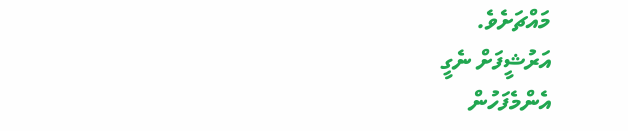މައްޗަށެވެ.
އަރުޝީފަށް ނެގީ
އެންމެފަހުން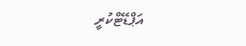އަޕްޑޭޓްކުރީ